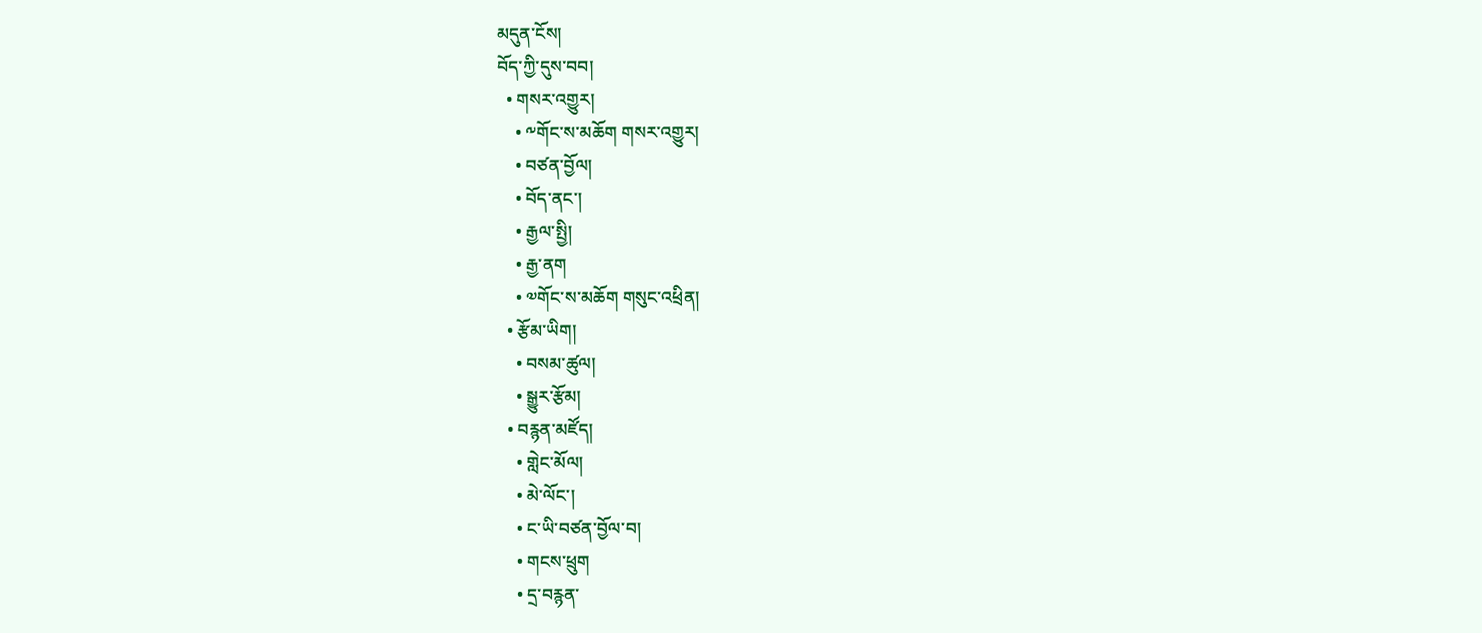མདུན་ངོས།
བོད་ཀྱི་དུས་བབ།
  • གསར་འགྱུར།
    • ༸གོང་ས་མཆོག གསར་འགྱུར།
    • བཙན་བྱོལ།
    • བོད་ནང་།
    • རྒྱལ་སྤྱི།
    • རྒྱ་ནག
    • ༧གོང་ས་མཆོག གསུང་འཕྲིན།
  • རྩོམ་ཡིག།
    • བསམ་ཚུལ།
    • སྒྱུར་རྩོམ།
  • བརྙན་མཛོད།
    • གླེང་མོལ།
    • མེ་ལོང་།
    • ང་ཡི་བཙན་བྱོལ་བ།
    • གངས་ཕྲུག
    • དྲ་བརྙན་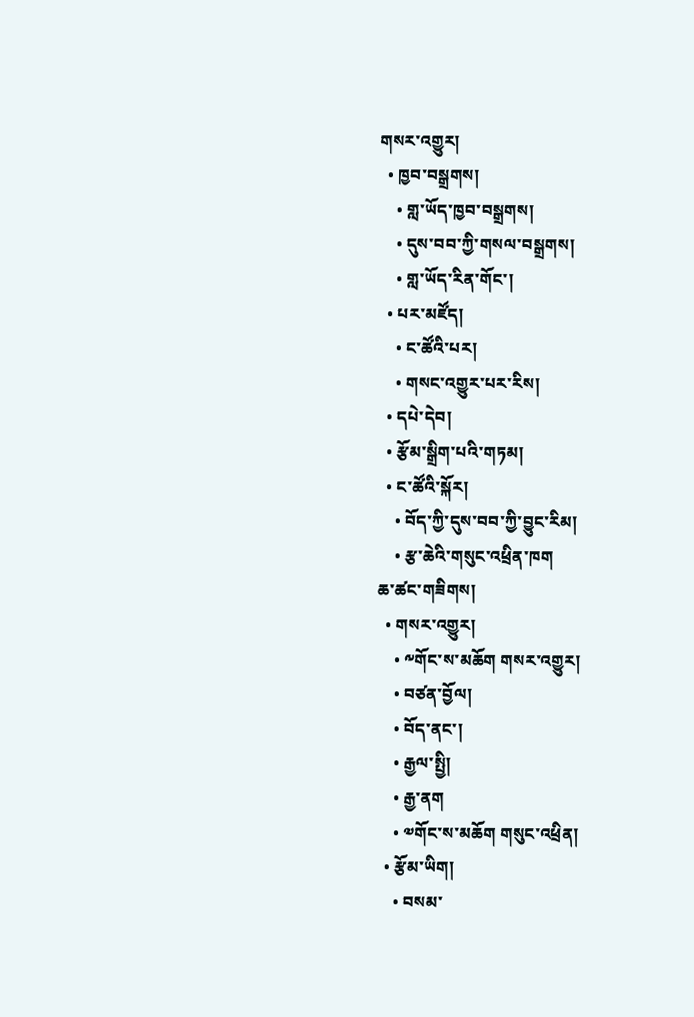གསར་འགྱུར།
  • ཁྱབ་བསྒྲགས།
    • གླ་ཡོད་ཁྱབ་བསྒྲགས།
    • དུས་བབ་ཀྱི་གསལ་བསྒྲགས།
    • གླ་ཡོད་རིན་གོང་།
  • པར་མཛོད།
    • ང་ཚོའི་པར།
    • གསང་འགྱུར་པར་རིས།
  • དཔེ་དེབ།
  • རྩོམ་སྒྲིག་པའི་གཏམ།
  • ང་ཚོའི་སྐོར།
    • བོད་ཀྱི་དུས་བབ་ཀྱི་བྱུང་རིམ།
    • རྩ་ཆེའི་གསུང་འཕྲིན་ཁག
ཆ་ཚང་གཟིགས།
  • གསར་འགྱུར།
    • ༸གོང་ས་མཆོག གསར་འགྱུར།
    • བཙན་བྱོལ།
    • བོད་ནང་།
    • རྒྱལ་སྤྱི།
    • རྒྱ་ནག
    • ༧གོང་ས་མཆོག གསུང་འཕྲིན།
  • རྩོམ་ཡིག།
    • བསམ་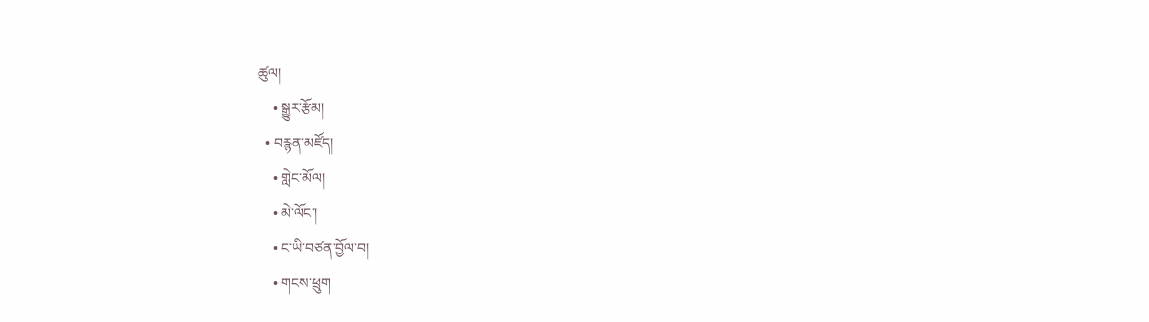ཚུལ།
    • སྒྱུར་རྩོམ།
  • བརྙན་མཛོད།
    • གླེང་མོལ།
    • མེ་ལོང་།
    • ང་ཡི་བཙན་བྱོལ་བ།
    • གངས་ཕྲུག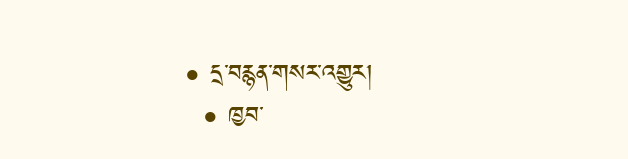• དྲ་བརྙན་གསར་འགྱུར།
  • ཁྱབ་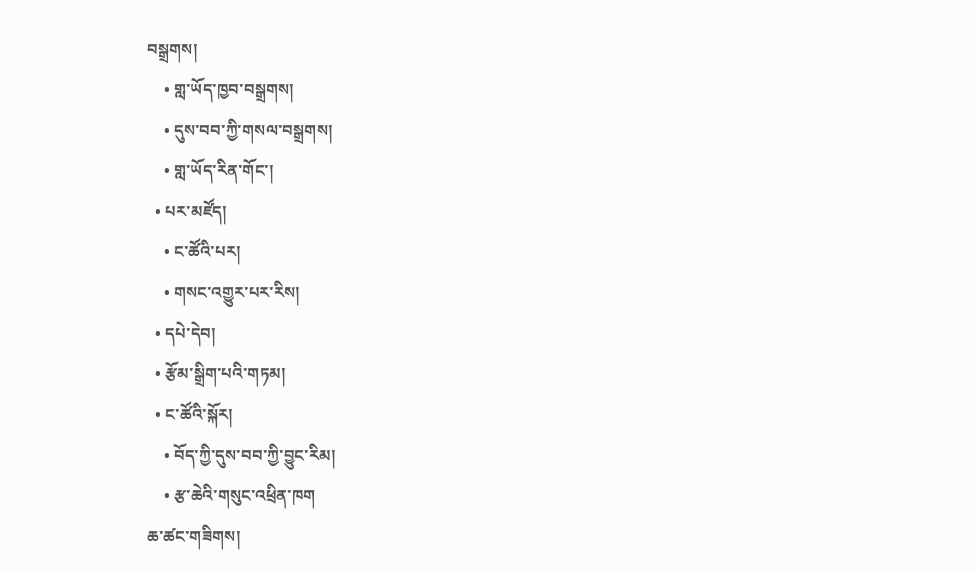བསྒྲགས།
    • གླ་ཡོད་ཁྱབ་བསྒྲགས།
    • དུས་བབ་ཀྱི་གསལ་བསྒྲགས།
    • གླ་ཡོད་རིན་གོང་།
  • པར་མཛོད།
    • ང་ཚོའི་པར།
    • གསང་འགྱུར་པར་རིས།
  • དཔེ་དེབ།
  • རྩོམ་སྒྲིག་པའི་གཏམ།
  • ང་ཚོའི་སྐོར།
    • བོད་ཀྱི་དུས་བབ་ཀྱི་བྱུང་རིམ།
    • རྩ་ཆེའི་གསུང་འཕྲིན་ཁག
ཆ་ཚང་གཟིགས།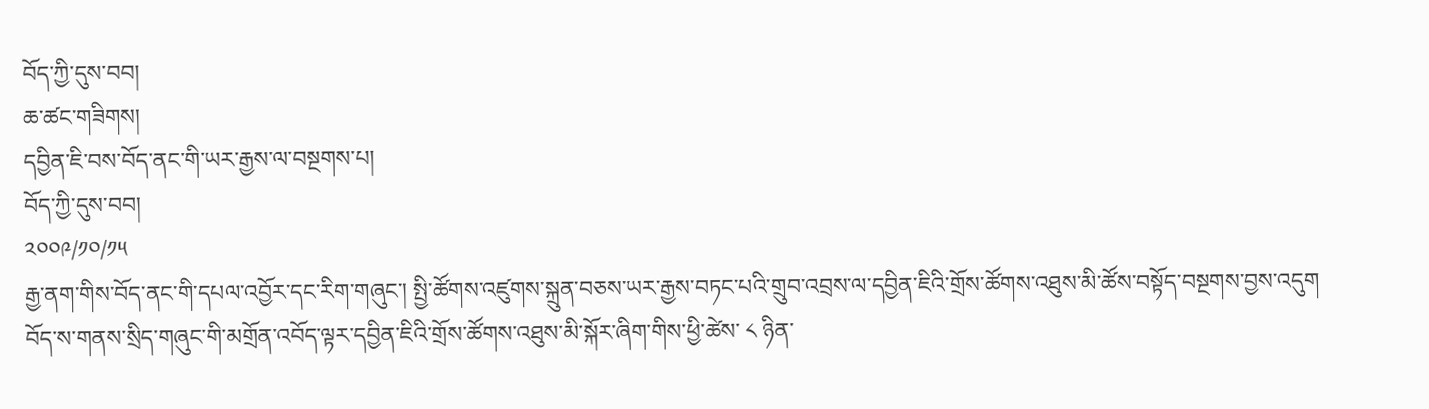བོད་ཀྱི་དུས་བབ།
ཆ་ཚང་གཟིགས།
དབྱིན་ཇི་བས་བོད་ནང་གི་ཡར་རྒྱས་ལ་བསྔགས་པ།
བོད་ཀྱི་དུས་བབ།
༢༠༠༩/༡༠/༡༥
རྒྱ་ནག་གིས་བོད་ནང་གི་དཔལ་འབྱོར་དང་རིག་གཞུང་། སྤྱི་ཚོགས་འཛུགས་སྐྲུན་བཅས་ཡར་རྒྱས་བཏང་པའི་གྲུབ་འབྲས་ལ་དབྱིན་ཇིའི་གྲོས་ཚོགས་འཐུས་མི་ཚོས་བསྟོད་བསྔགས་བྱས་འདུག
བོད་ས་གནས་སྲིད་གཞུང་གི་མགྲོན་འབོད་ལྟར་དབྱིན་ཇིའི་གྲོས་ཚོགས་འཐུས་མི་སྐོར་ཞིག་གིས་ཕྱི་ཚེས་ ༨ ཉིན་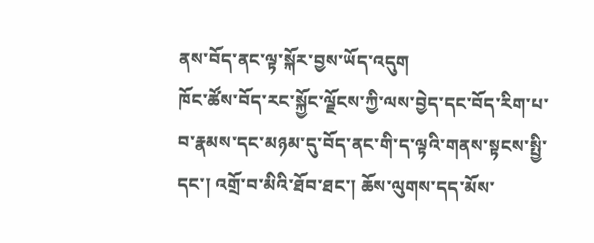ནས་བོད་ནང་ལྟ་སྐོར་བྱས་ཡོད་འདུག
ཁོང་ཚོས་བོད་རང་སྐྱོང་ལྗོངས་ཀྱི་ལས་བྱེད་དང་བོད་རིག་པ་བ་རྣམས་དང་མཉམ་དུ་བོད་ནང་གི་ད་ལྟའི་གནས་སྟངས་སྤྱི་དང་། འགྲོ་བ་མིའི་ཐོབ་ཐང་། ཆོས་ལུགས་དད་མོས་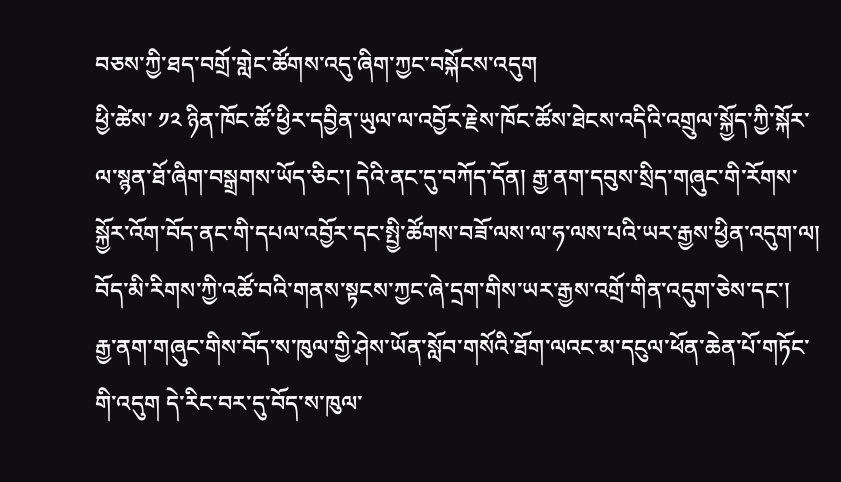བཅས་ཀྱི་ཐད་བགྲོ་གླེང་ཚོགས་འདུ་ཞིག་ཀྱང་བསྐོངས་འདུག
ཕྱི་ཚེས་ ༡༢ ཉིན་ཁོང་ཚོ་ཕྱིར་དབྱིན་ཡུལ་ལ་འབྱོར་རྗེས་ཁོང་ཚོས་ཐེངས་འདིའི་འགྲུལ་སྐྱོད་ཀྱི་སྐོར་ལ་སྙན་ཐོ་ཞིག་བསྒྲགས་ཡོད་ཅིང་། དེའི་ནང་དུ་བཀོད་དོན། རྒྱ་ནག་དབུས་སྲིད་གཞུང་གི་རོགས་སྐྱོར་འོག་བོད་ནང་གི་དཔལ་འབྱོར་དང་སྤྱི་ཚོགས་བཟོ་ལས་ལ་ཧ་ལས་པའི་ཡར་རྒྱས་ཕྱིན་འདུག་ལ། བོད་མི་རིགས་ཀྱི་འཚོ་བའི་གནས་སྟངས་ཀྱང་ཞེ་དྲག་གིས་ཡར་རྒྱས་འགྲོ་གིན་འདུག་ཅེས་དང་།
རྒྱ་ནག་གཞུང་གིས་བོད་ས་ཁུལ་གྱི་ཤེས་ཡོན་སློབ་གསོའི་ཐོག་ལའང་མ་དངུལ་ཕོན་ཆེན་པོ་གཏོང་གི་འདུག དེ་རིང་བར་དུ་བོད་ས་ཁུལ་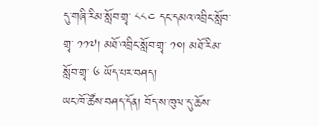དུ་གཞི་རིམ་སློབ་གྲྭ་ ༨༨༤ དང་དམའ་འབྲིང་སློབ་གྲྭ་ ༡༡༧། མཐོ་འབྲིང་སློབ་གྲྭ་ ༡༠། མཐོ་རིམ་སློབ་གྲྭ་ ༦ ཡོད་པར་བཤད།
ཡང་ཁོ་ཚོས་བཤད་དོན། བོད་ས་ཁུལ་དུ་ཆོས་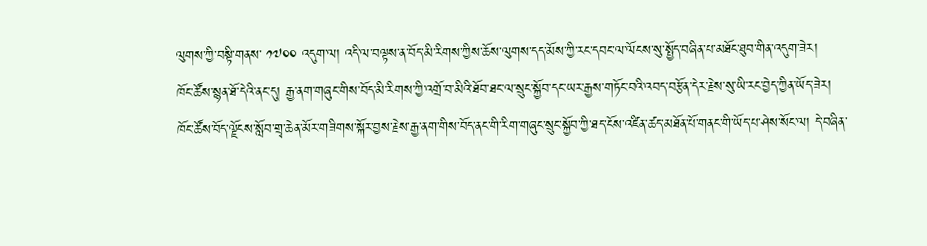ལུགས་ཀྱི་བསྟི་གནས་ ༡༧༠༠ འདུག་ལ། འདི་ལ་བལྟས་ན་བོད་མི་རིགས་ཀྱིས་ཆོས་ལུགས་དད་མོས་ཀྱི་རང་དབང་ལ་ལོངས་སུ་སྤྱོད་བཞིན་པ་མཐོང་ཐུབ་གིན་འདུག་ཟེར།
ཁོང་ཚོས་སྙན་ཐོ་དེའི་ནང་དུ། རྒྱ་ནག་གཞུང་གིས་བོད་མི་རིགས་ཀྱི་འགྲོ་བ་མིའི་ཐོབ་ཐང་ལ་སྲུང་སྐྱོབ་དང་ཡར་རྒྱས་གཏོང་བའི་འབད་བརྩོན་དེར་རྗེས་སུ་ཡི་རང་བྱེད་ཀྱིན་ཡོད་ཟེར།
ཁོང་ཚོས་བོད་ལྗོངས་སློབ་གྲྭ་ཆེན་མོར་གཟིགས་སྐོར་བྱས་རྗེས་རྒྱ་ནག་གིས་བོད་ནང་གི་རིག་གཞུང་སྲུང་སྐྱོབ་ཀྱི་ཐད་ངོས་འཛིན་ཚད་མཐོན་པོ་གནང་གི་ཡོད་པ་ཤེས་སོང་ལ། དེ་བཞིན་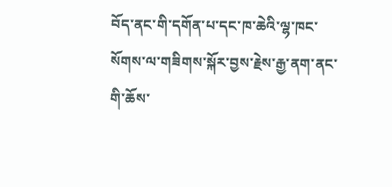བོད་ནང་གི་དགོན་པ་དང་ཁ་ཆེའི་ལྷ་ཁང་སོགས་ལ་གཟིགས་སྐོར་བྱས་རྗེས་རྒྱ་ནག་ནང་གི་ཆོས་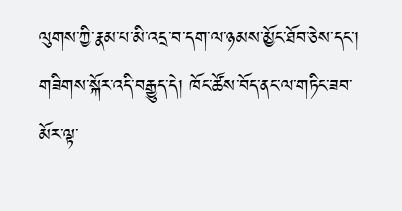ལུགས་ཀྱི་རྣམ་པ་མི་འདྲ་བ་དག་ལ་ཉམས་མྱོང་ཐོབ་ཅེས་དང་།
གཟིགས་སྐོར་འདི་བརྒྱུད་དེ། ཁོང་ཚོས་བོད་ནང་ལ་གཏིང་ཟབ་མོར་ལྟ་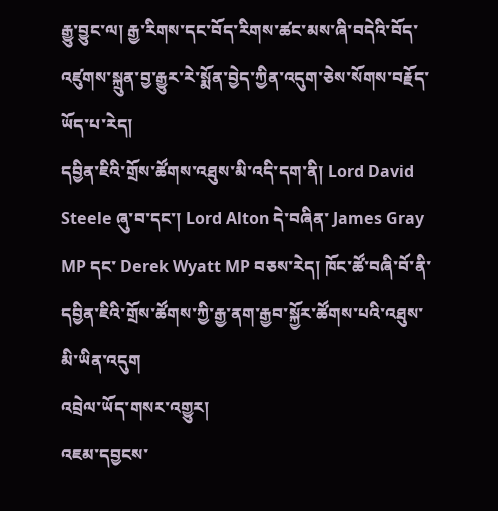རྒྱུ་བྱུང་ལ། རྒྱ་རིགས་དང་བོད་རིགས་ཚང་མས་ཞི་བདེའི་བོད་འཛུགས་སྐྲུན་བྱ་རྒྱུར་རེ་སྨོན་བྱེད་ཀྱིན་འདུག་ཅེས་སོགས་བརྗོད་ཡོད་པ་རེད།
དབྱིན་ཇིའི་གྲོས་ཚོགས་འཐུས་མི་འདི་དག་ནི། Lord David Steele ཞུ་བ་དང་། Lord Alton དེ་བཞིན་ James Gray MP དང་ Derek Wyatt MP བཅས་རེད། ཁོང་ཚོ་བཞི་བོ་ནི་དབྱིན་ཇིའི་གྲོས་ཚོགས་ཀྱི་རྒྱ་ནག་རྒྱབ་སྐྱོར་ཚོགས་པའི་འཐུས་མི་ཡིན་འདུག
འབྲེལ་ཡོད་གསར་འགྱུར།
འཇམ་དབྱངས་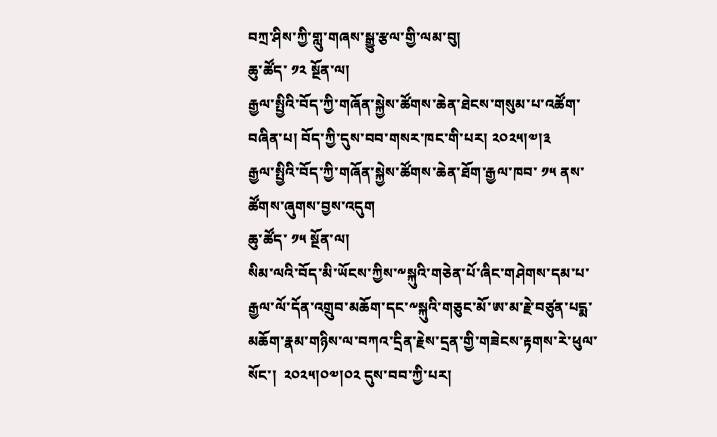བཀྲ་ཤིས་ཀྱི་གླུ་གཞས་སྒྱུ་རྩལ་གྱི་ལམ་བུ།
ཆུ་ཚོད་ ༡༢ སྔོན་ལ།
རྒྱལ་སྤྱིའི་བོད་ཀྱི་གཞོན་སྐྱེས་ཚོགས་ཆེན་ཐེངས་གསུམ་པ་འཚོག་བཞིན་པ། བོད་ཀྱི་དུས་བབ་གསར་ཁང་གི་པར། ༢༠༢༥།༧།༣
རྒྱལ་སྤྱིའི་བོད་ཀྱི་གཞོན་སྐྱེས་ཚོགས་ཆེན་ཐོག་རྒྱལ་ཁབ་ ༡༥ ནས་ཚོགས་ཞུགས་བྱས་འདུག
ཆུ་ཚོད་ ༡༥ སྔོན་ལ།
སིམ་ལའི་བོད་མི་ཡོངས་ཀྱིས་༸སྐུའི་གཅེན་པོ་ཞིང་གཤེགས་དམ་པ་རྒྱལ་ལོ་དོན་འགྲུབ་མཆོག་དང་༸སྐུའི་གཅུང་མོ་ཨ་མ་རྗེ་བཙུན་པདྨ་མཆོག་རྣམ་གཉིས་ལ་བཀའ་དྲིན་རྗེས་དྲན་གྱི་གཟེངས་རྟགས་རེ་ཕུལ་སོང་།  ༢༠༢༥།༠༧།༠༢ དུས་བབ་ཀྱི་པར།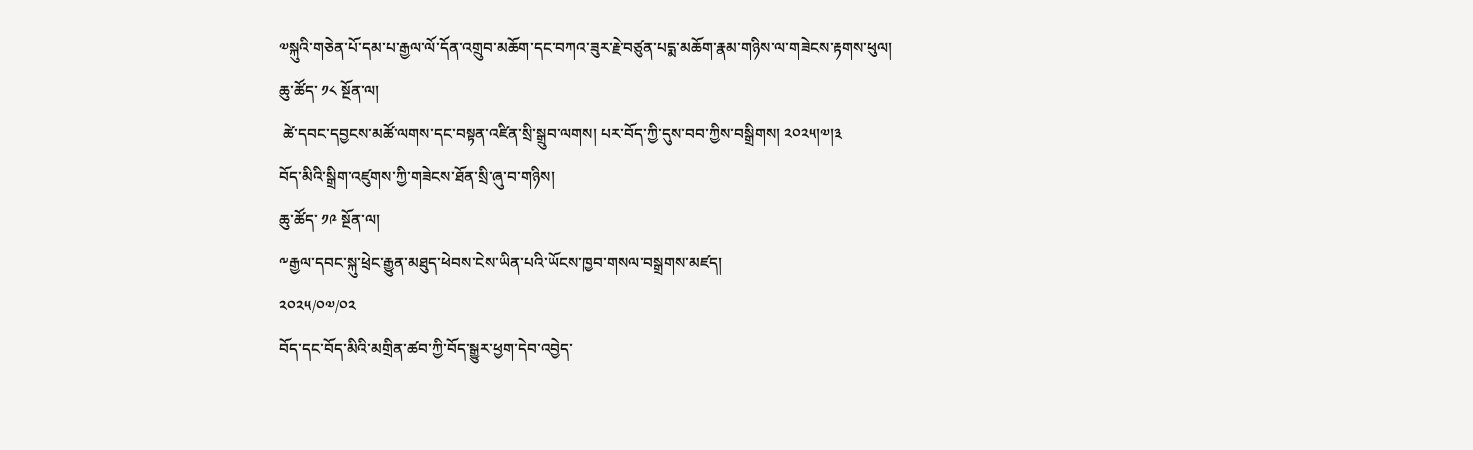༧སྐུའི་གཅེན་པོ་དམ་པ་རྒྱལ་ལོ་དོན་འགྲུབ་མཆོག་དང་བཀའ་ཟུར་རྗེ་བཙུན་པདྨ་མཆོག་རྣམ་གཉིས་ལ་གཟེངས་རྟགས་ཕུལ།
ཆུ་ཚོད་ ༡༨ སྔོན་ལ།
 ཚེ་དབང་དབྱངས་མཚོ་ལགས་དང་བསྟན་འཛིན་སྲི་སྒྲུབ་ལགས། པར་བོད་ཀྱི་དུས་བབ་ཀྱིས་བསྒྲིགས། ༢༠༢༥།༧།༣
བོད་མིའི་སྒྲིག་འཛུགས་ཀྱི་གཟེངས་ཐོན་སྲི་ཞུ་བ་གཉིས།
ཆུ་ཚོད་ ༡༩ སྔོན་ལ།
༸རྒྱལ་དབང་སྐུ་ཕྲེང་རྒྱུན་མཐུད་ཕེབས་ངེས་ཡིན་པའི་ཡོངས་ཁྱབ་གསལ་བསྒྲགས་མཛད།
༢༠༢༥/༠༧/༠༢
བོད་དང་བོད་མིའི་མགྲིན་ཚབ་ཀྱི་བོད་སྒྱུར་ཕྱག་དེབ་འབྱེད་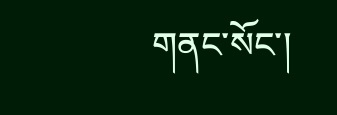གནང་སོང་།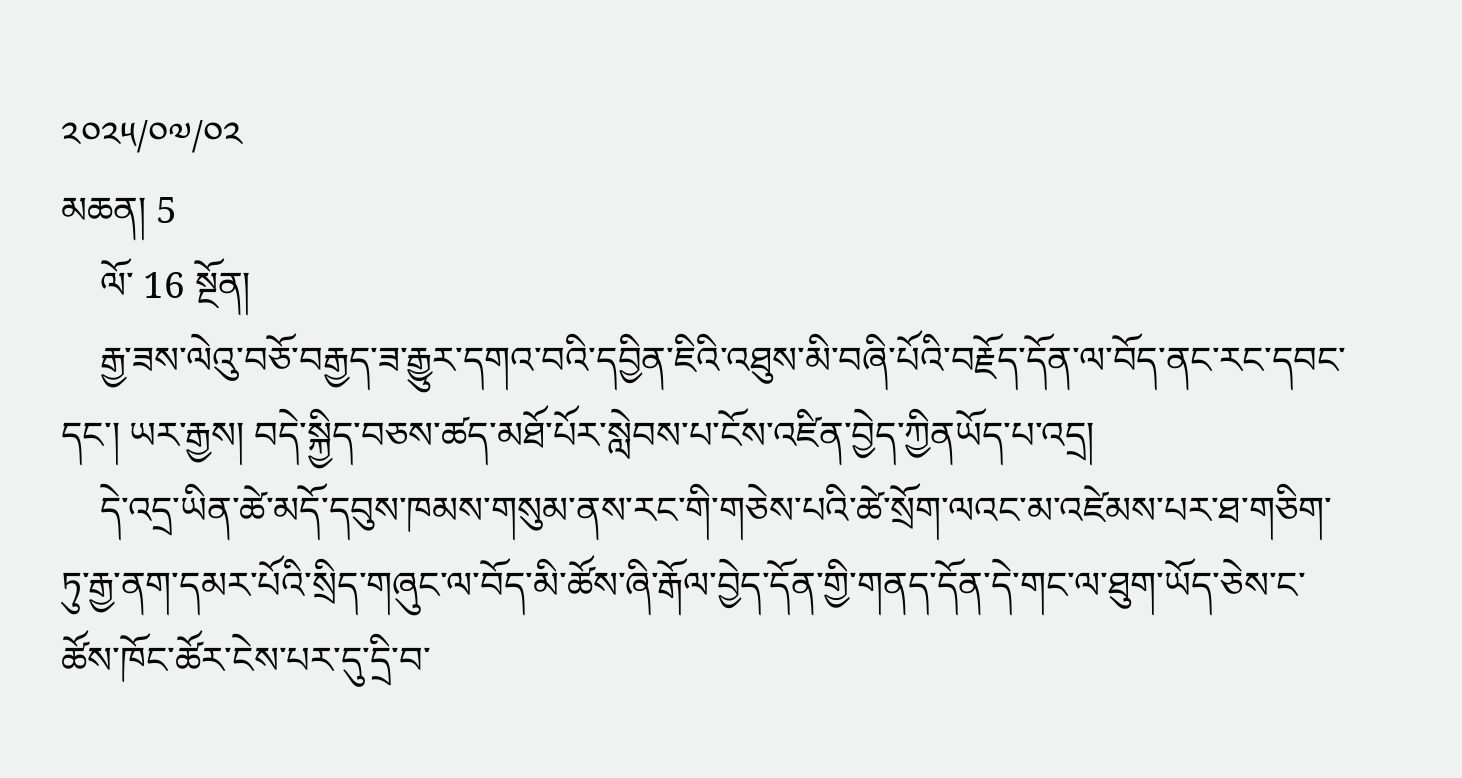༢༠༢༥/༠༧/༠༢
མཆན། 5
    ལོ་ 16 སྔོན།
    རྒྱ་ཟས་ལེའུ་བཅོ་བརྒྱད་ཟ་རྒྱུར་དགའ་བའི་དབྱིན་ཇིའི་འཐུས་མི་བཞི་པོའི་བརྗོད་དོན་ལ་བོད་ནང་རང་དབང་དང་། ཡར་རྒྱས། བདེ་སྐྱིད་བཅས་ཚད་མཐོ་པོར་སླེབས་པ་ངོས་འཛིན་བྱེད་ཀྱིནཡོད་པ་འདྲ།
    དེ་འདྲ་ཡིན་ཚེ་མདོ་དབུས་ཁམས་གསུམ་ནས་རང་གི་གཅེས་པའི་ཚེ་སྲོག་ལའང་མ་འཛེམས་པར་ཐ་གཅིག་ཏུ་རྒྱ་ནག་དམར་པོའི་སྲིད་གཞུང་ལ་བོད་མི་ཚོས་ཞི་རྒོལ་བྱེད་དོན་གྱི་གནད་དོན་དེ་གང་ལ་ཐུག་ཡོད་ཅེས་ང་ཚོས་ཁོང་ཚོར་ངེས་པར་དུ་དྲི་བ་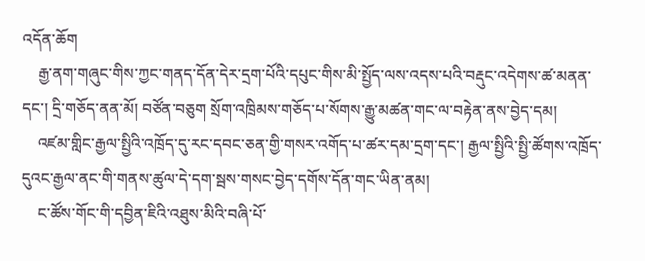འདོན་ཆོག
    རྒྱ་ནག་གཞུང་གིས་ཀྱང་གནད་དོན་དེར་དྲག་པོའི་དཔུང་གིས་མི་སྤྱོད་ལས་འདས་པའི་བརྡུང་འདེགས་ཚ་མནན་དང་། དྲི་གཅོད་ནན་མོ། བཙོན་བཅུག སྲོག་འཁྲིམས་གཅོད་པ་སོགས་རྒྱུ་མཚན་གང་ལ་བརྟེན་ནས་བྱེད་དམ།
    འཛམ་གླིང་རྒྱལ་སྤྱིའི་འཁྲོད་དུ་རང་དབང་ཅན་གྱི་གསར་འགོད་པ་ཚར་དམ་དྲག་དང་། རྒྱལ་སྤྱིའི་སྤྱི་ཚོགས་འཁྲོད་དུའང་རྒྱལ་ནང་གི་གནས་ཚུལ་དེ་དག་སྦས་གསང་བྱེད་དགོས་དོན་གང་ཡིན་ནམ།
    ང་ཚོས་གོང་གི་དབྱིན་ཇིའི་འཐུས་མིའི་བཞི་པོ་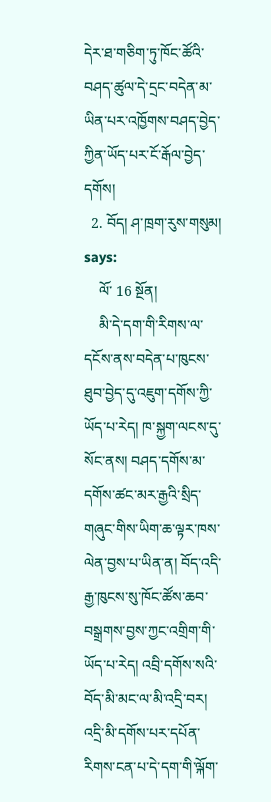དེར་ཐ་གཅིག་ཏུ་ཁོང་ཚོའི་བཤད་ཚུལ་དེ་དྲང་བདེན་མ་ཡིན་པར་འཁྱོགས་བཤད་བྱེད་ཀྱིན་ཡོད་པར་ངོ་རྒོལ་བྱེད་དགོས།
  2. བོད། ཤ་ཁྲག་རུས་གསུམ། says:
    ལོ་ 16 སྔོན།
    མི་དེ་དག་གི་རིགས་ལ་དངོས་ནས་བདེན་པ་ཁུངས་ཐུབ་བྱེད་དུ་འཇུག་དགོས་ཀྱི་ཡོད་པ་རེད། ཁ་སྐྱག་ལངས་དུ་སོང་ནས། བཤད་དགོས་མ་དགོས་ཚང་མར་རྒྱའི་སྲིད་གཞུང་གིས་ཡིག་ཆ་ལྟར་ཁས་ལེན་བྱས་པ་ཡིན་ན། བོད་འདི་རྒྱ་ཁུངས་སུ་ཁོང་ཚོས་ཆབ་བསྒྲགས་བྱས་ཀྱང་འགྲིག་གི་ཡོད་པ་རེད། འབྲི་དགོས་སའི་བོད་མི་མང་ལ་མི་འདྲི་བར། འདྲི་མི་དགོས་པར་དཔོན་རིགས་ངན་པ་དེ་དག་གི་ལྐོག་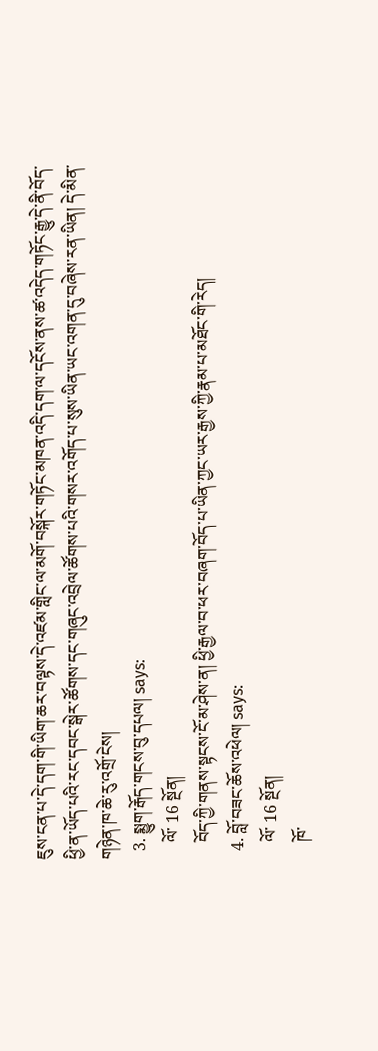ཇུས་ངན་པ་དེ་དག་གི་ཡིག་ཆར་བལྟས་དེ་འཛམ་གླིང་ལ་མགོ་བསྐོར་གཏོང་མཁན་འདི་དག་ལ་དངོས་ནས་ཚ་འདེད་གཏོང་རྒྱུ་དེ་ནི་བོད་ཕྱི་ན་ཡོད་པའི་རང་དབང་སྒེར་ཚོགས་དང་གཞུང་འབྲེལ་ཚོགས་པའི་གསར་འགོད་པ་སུས་ཡིན་ཡང་འགན་དུ་བཞེས་རན་ཡིན། དེ་མིན་གཉེན་ཁ་ཆེ་རུ་འགྲོ་ངེས།
  3. སྨྱུག་རྒོད་གངས་བུ་དཔལ། says:
    ལོ་ 16 སྔོན།
    བོད་ཀྱི་གནས་སྟངས་ངོ་མ་ཤེས་ན། ཕྱི་རྒྱལ་བ་ཕར་བཞག་བོད་པ་ཡིན་ཀྱང་ཡར་རྒྱས་ཀྱི་རྣམ་པ་མཐོང་གི་རེད།
  4. བློ་བཟང་ཆོས་འཕེལ། says:
    ལོ་ 16 སྔོན།
    ཁོ་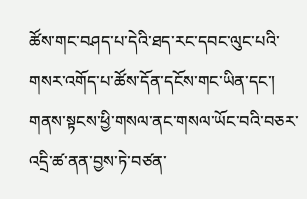ཚོས་གང་བཤད་པ་དེའི་ཐད་རང་དབང་ལུང་པའི་གསར་འགོད་པ་ཚོས་དོན་དངོས་གང་ཡིན་དང་། གནས་སྟངས་ཕྱི་གསལ་ནང་གསལ་ཡོང་བའི་བཅར་འདྲི་ཚ་ནན་བྱས་ཏེ་བཙན་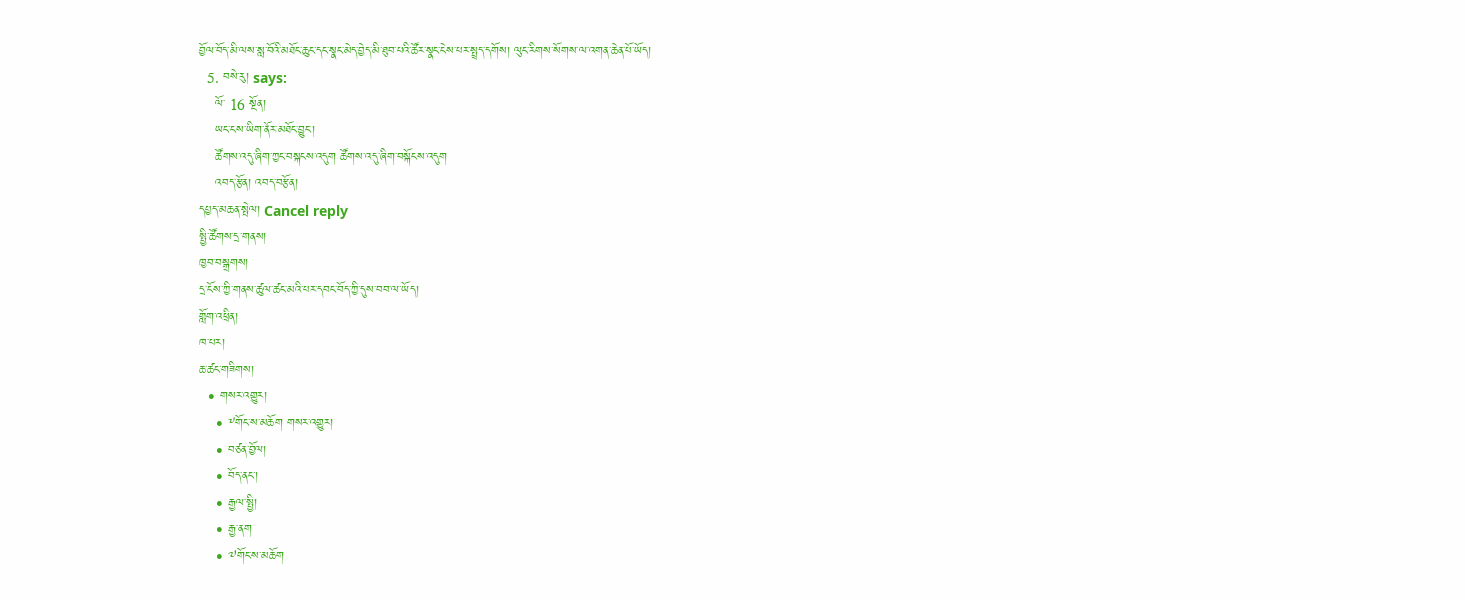བྱོལ་བོད་མི་ལས་སླ་བོའི་མཐོང་ཆུང་དང་སྣང་མེད་བྱེད་མི་ཐུབ་པའི་ཚོར་སྣང་ངེས་པར་སྤྲད་དགོས། ལུང་རིགས་སོགས་ལ་འགན་ཆེན་པོ་ཡོད།
  5. བསེ་རུ། says:
    ལོ་ 16 སྔོན།
    ཡང་ངས་ཡིག་ནོར་མཐོང་བྱུང་།
    ཚོགས་འདུ་ཞིག་ཀྱང་བསྐངས་འདུག ཚོགས་འདུ་ཞིག་བསྐོངས་འདུག
    འབད་རྩོན། འབད་བརྩོན།
དཔྱད་མཆན་སྤེལ། Cancel reply
སྤྱི་ཚོགས་དྲ་གནས།
ཁྱབ་བསྒྲགས།
དྲ་ངོས་ཀྱི་གནས་ཚུལ་ཚང་མའི་པར་དབང་བོད་ཀྱི་དུས་བབ་ལ་ཡོད།
གློག་འཕྲིན།
ཁ་པར།
ཆ་ཚང་གཟིགས།
  • གསར་འགྱུར།
    • ༸གོང་ས་མཆོག གསར་འགྱུར།
    • བཙན་བྱོལ།
    • བོད་ནང་།
    • རྒྱལ་སྤྱི།
    • རྒྱ་ནག
    • ༧གོང་ས་མཆོག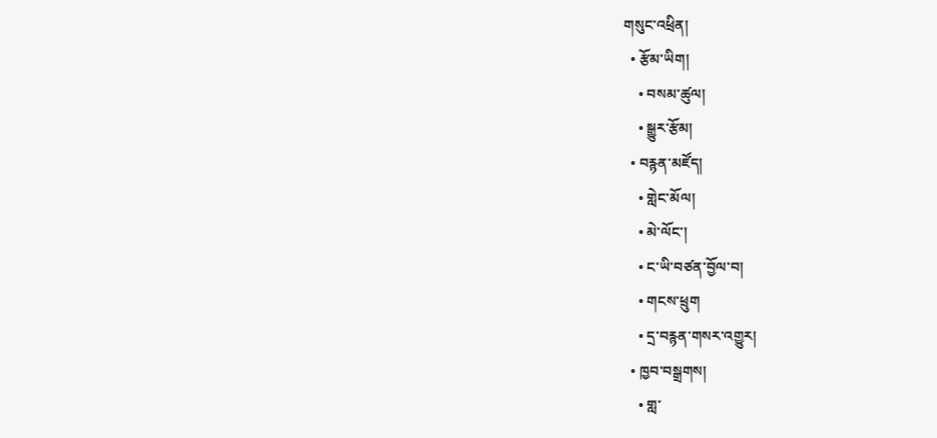གསུང་འཕྲིན།
  • རྩོམ་ཡིག།
    • བསམ་ཚུལ།
    • སྒྱུར་རྩོམ།
  • བརྙན་མཛོད།
    • གླེང་མོལ།
    • མེ་ལོང་།
    • ང་ཡི་བཙན་བྱོལ་བ།
    • གངས་ཕྲུག
    • དྲ་བརྙན་གསར་འགྱུར།
  • ཁྱབ་བསྒྲགས།
    • གླ་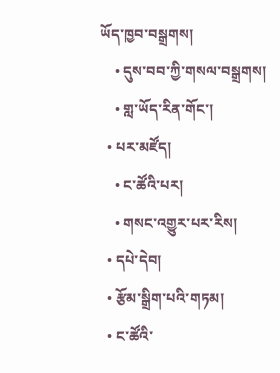ཡོད་ཁྱབ་བསྒྲགས།
    • དུས་བབ་ཀྱི་གསལ་བསྒྲགས།
    • གླ་ཡོད་རིན་གོང་།
  • པར་མཛོད།
    • ང་ཚོའི་པར།
    • གསང་འགྱུར་པར་རིས།
  • དཔེ་དེབ།
  • རྩོམ་སྒྲིག་པའི་གཏམ།
  • ང་ཚོའི་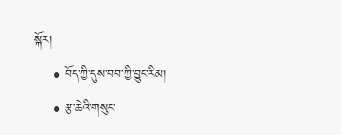སྐོར།
    • བོད་ཀྱི་དུས་བབ་ཀྱི་བྱུང་རིམ།
    • རྩ་ཆེའི་གསུང་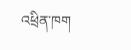འཕྲིན་ཁག